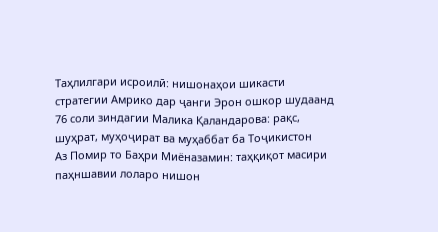Таҳлилгари исроилӣ: нишонаҳои шикасти стратегии Амрико дар ҷанги Эрон ошкор шудаанд
76 соли зиндагии Малика Қаландарова: рақс, шуҳрат, муҳоҷират ва муҳаббат ба Тоҷикистон
Аз Помир то Баҳри Миёназамин: таҳқиқот масири паҳншавии лоларо нишон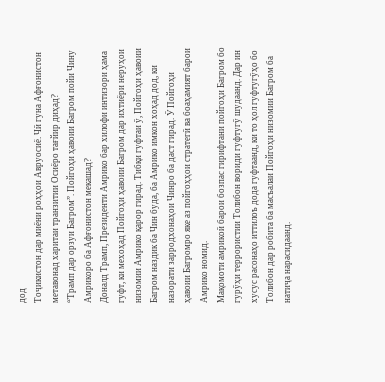дод
Тоҷикистон дар миёни роҳҳои Авруосиё. Чӣ гуна Афғонистон метавонад харитаи транзитии Осиёро тағйир диҳад?
“Трамп дар орзуи Багром”. Пойгоҳи ҳавоии Багром пойи Чину Амрикоро ба Афғонистон мекашад?
Доналд Трамп, Президенти Амрико бар хилофи интизори ҳама гуфт, ки мехоҳад Пойгоҳи ҳавоии Багром дар ихтиёри неруҳои низомии Амрико қарор гирад. Тибқи гуфтаи ӯ, Пойгоҳи ҳавоии Багром наздик ба Чин буда, ба Амрико имкон хоҳад дод, ки назорати зарродхонаҳои Чинро ба даст гирад. Ӯ Пойгоҳи ҳавоии Багромро яке аз пойгоҳҳои стратегӣ ва боаҳамият барои Амрико номид.
Мақомоти амрикоӣ барои бозпас гирифтани пойгоҳи Багром бо гурӯҳи террористии Толибон вориди гуфтугӯ шудаанд. Дар ин хусус расонаҳо иттилоъ дода гуфтаанд, ки то ҳол гуфтугӯҳо бо Толибон дар робита ба масъалаи Пойгоҳи низомии Багром ба натиҷа нарасидаанд.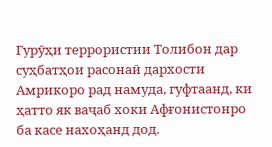Гурӯҳи террористии Толибон дар суҳбатҳои расонаӣ дархости Амрикоро рад намуда, гуфтаанд, ки ҳатто як ваҷаб хоки Афғонистонро ба касе нахоҳанд дод.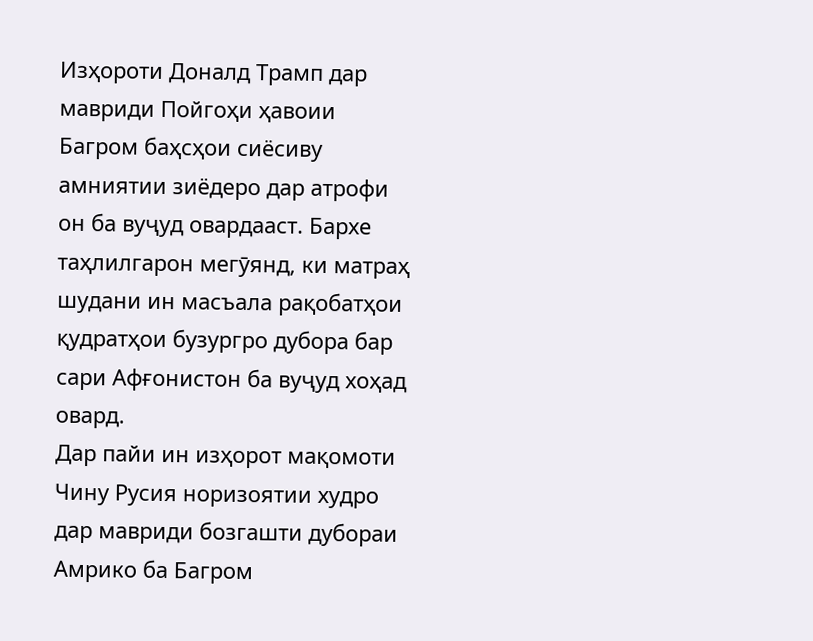Изҳороти Доналд Трамп дар мавриди Пойгоҳи ҳавоии Багром баҳсҳои сиёсиву амниятии зиёдеро дар атрофи он ба вуҷуд овардааст. Бархе таҳлилгарон мегӯянд, ки матраҳ шудани ин масъала рақобатҳои қудратҳои бузургро дубора бар сари Афғонистон ба вуҷуд хоҳад овард.
Дар пайи ин изҳорот мақомоти Чину Русия норизоятии худро дар мавриди бозгашти дубораи Амрико ба Багром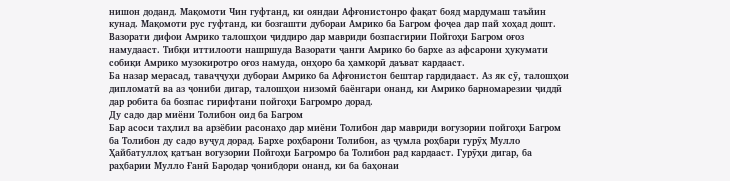нишон доданд. Мақомоти Чин гуфтанд, ки ояндаи Афғонистонро фақат бояд мардумаш таъйин кунад. Мақомоти рус гуфтанд, ки бозгашти дубораи Амрико ба Багром фоҷеа дар пай хоҳад дошт.
Вазорати дифои Амрико талошҳои ҷиддиро дар мавриди бозпасгирии Пойгоҳи Багром оғоз намудааст. Тибқи иттилооти нашршуда Вазорати ҷанги Амрико бо бархе аз афсарони ҳукумати собиқи Амрико музокиротро оғоз намуда, онҳоро ба ҳамкорӣ даъват кардааст.
Ба назар мерасад, таваҷҷуҳи дубораи Амрико ба Афғонистон бештар гардидааст. Аз як сӯ, талошҳои дипломатӣ ва аз ҷониби дигар, талошҳои низомӣ баёнгари онанд, ки Амрико барномарезии ҷиддӣ дар робита ба бозпас гирифтани пойгоҳи Багромро дорад.
Ду садо дар миёни Толибон оид ба Багром
Бар асоси таҳлил ва арзёбии расонаҳо дар миёни Толибон дар мавриди вогузории пойгоҳи Багром ба Толибон ду садо вуҷуд дорад. Бархе роҳбарони Толибон, аз ҷумла роҳбари гурӯҳ Мулло Ҳайбатуллоҳ қатъан вогузории Пойгоҳи Багромро ба Толибон рад кардааст. Гурӯҳи дигар, ба раҳбарии Мулло Ғанӣ Бародар ҷонибдори онанд, ки ба баҳонаи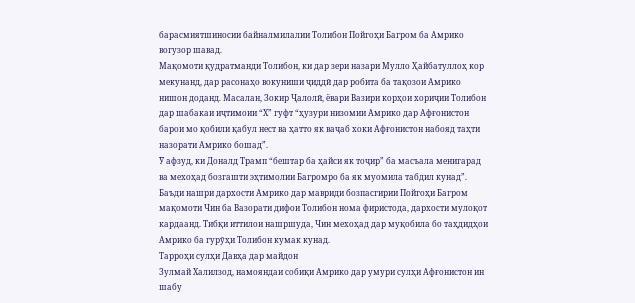барасмиятшиносии байналмилалии Толибон Пойгоҳи Багром ба Амрико вогузор шавад.
Мақомоти қудратманди Толибон, ки дар зери назари Мулло Ҳайбатуллоҳ кор мекунанд, дар расонаҳо вокуниши ҷиддӣ дар робита ба тақозои Амрико нишон доданд. Масалан, Зокир Ҷалолӣ, ёвари Вазири корҳои хориҷии Толибон дар шабакаи иҷтимоии “Х” гуфт “ҳузури низомии Амрико дар Афғонистон барои мо қобили қабул нест ва ҳатто як ваҷаб хоки Афғонистон набояд таҳти назорати Амрико бошад”.
Ӯ афзуд, ки Доналд Трамп “бештар ба ҳайси як тоҷир” ба масъала менигарад ва мехоҳад бозгашти эҳтимолии Багромро ба як муомила табдил кунад”.
Баъди нашри дархости Амрико дар мавриди бозпасгирии Пойгоҳи Багром мақомоти Чин ба Вазорати дифои Толибон нома фиристода, дархости мулоқот кардаанд. Тибқи иттилои нашршуда, Чин мехоҳад дар муқобила бо таҳдидҳои Амрико ба гурӯҳи Толибон кумак кунад.
Тарроҳи сулҳи Давҳа дар майдон
Зулмай Халилзод, намояндаи собиқи Амрико дар умури сулҳи Афғонистон ин шабу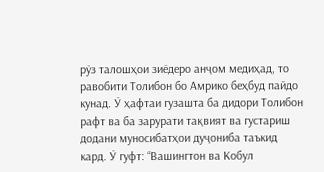рӯз талошҳои зиёдеро анҷом медиҳад, то равобити Толибон бо Амрико беҳбуд пайдо кунад. Ӯ ҳафтаи гузашта ба дидори Толибон рафт ва ба зарурати тақвият ва густариш додани муносибатҳои дуҷониба таъкид кард. Ӯ гуфт: “Вашингтон ва Кобул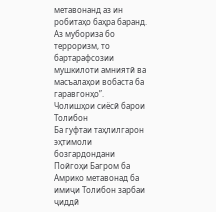метавонанд аз ин робитаҳо баҳра баранд. Аз мубориза бо терроризм, то бартарафсозии мушкилоти амниятӣ ва масъалаҳои вобаста ба гаравгонҳо”.
Чолишҳои сиёсӣ барои Толибон
Ба гуфтаи таҳлилгарон эҳтимоли бозгардондани Пойгоҳи Багром ба Амрико метавонад ба имиҷи Толибон зарбаи ҷиддӣ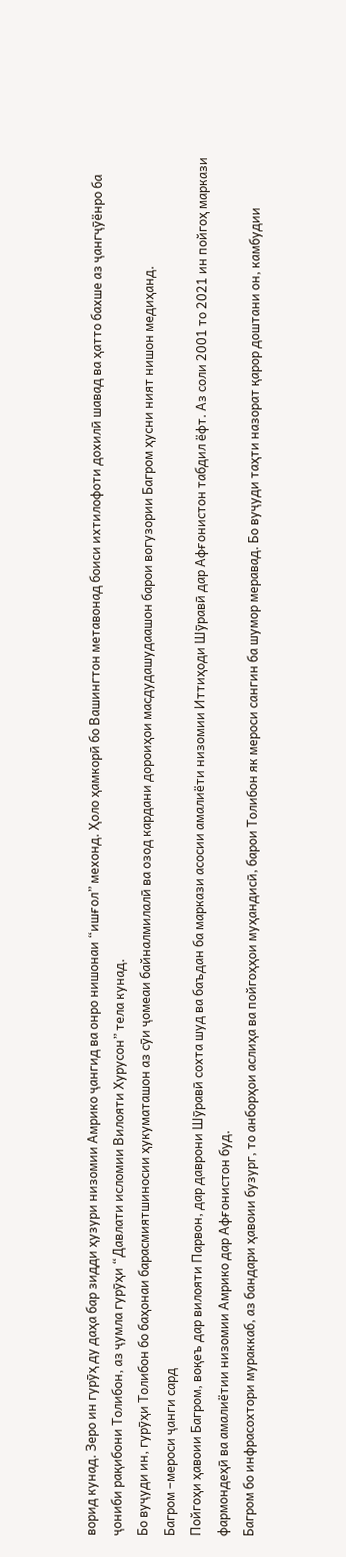ворид кунад. Зеро ин гурӯҳ ду даҳа бар зидди ҳузури низомии Амрико ҷангид ва онро нишонаи “ишғол” мехонд. Ҳоло ҳамкорӣ бо Вашингтон метавонад боиси ихтилофоти дохилӣ шавад ва ҳатто бахше аз ҷангҷӯёнро ба ҷониби рақибони Толибон, аз ҷумла гурӯҳи “Давлати исломии Вилояти Хурусон” тела кунад.
Бо вуҷуди ин, гурӯҳи Толибон бо баҳонаи барасмиятшиносии ҳукуматашон аз сӯи ҷомеаи байналмилалӣ ва озод кардани дороиҳои масдудашудаашон барои вогузории Багром ҳусни ният нишон медиҳанд.
Багром –мероси ҷанги сард
Пойгоҳи ҳавоии Багром, воқеъ дар вилояти Парвон, дар даврони Шӯравӣ сохта шуд ва баъдан ба маркази асосии амалиёти низомии Иттиҳоди Шӯравӣ дар Афғонистон табдил ёфт. Аз соли 2001 то 2021 ин пойгоҳ маркази фармондеҳӣ ва амалиётии низомии Амрико дар Афғонистон буд.
Багром бо инфрасохтори мураккаб, аз бандари ҳавоии бузург, то анборҳои аслиҳа ва пойгоҳҳои муҳандисӣ, барои Толибон як мероси сангин ба шумор меравад. Бо вуҷуди таҳти назорат қарор доштани он, камбудии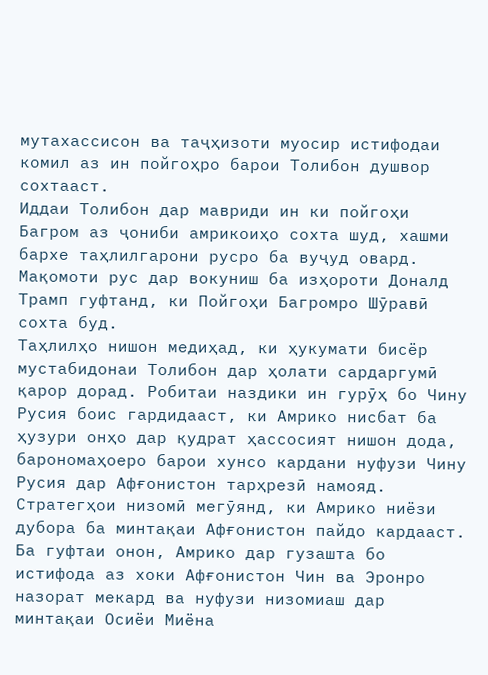мутахассисон ва таҷҳизоти муосир истифодаи комил аз ин пойгоҳро барои Толибон душвор сохтааст.
Иддаи Толибон дар мавриди ин ки пойгоҳи Багром аз ҷониби амрикоиҳо сохта шуд, хашми бархе таҳлилгарони русро ба вуҷуд овард. Мақомоти рус дар вокуниш ба изҳороти Доналд Трамп гуфтанд, ки Пойгоҳи Багромро Шӯравӣ сохта буд.
Таҳлилҳо нишон медиҳад, ки ҳукумати бисёр мустабидонаи Толибон дар ҳолати сардаргумӣ қарор дорад. Робитаи наздики ин гурӯҳ бо Чину Русия боис гардидааст, ки Амрико нисбат ба ҳузури онҳо дар қудрат ҳассосият нишон дода, барономаҳоеро барои хунсо кардани нуфузи Чину Русия дар Афғонистон тарҳрезӣ намояд.
Стратегҳои низомӣ мегӯянд, ки Амрико ниёзи дубора ба минтақаи Афғонистон пайдо кардааст. Ба гуфтаи онон, Амрико дар гузашта бо истифода аз хоки Афғонистон Чин ва Эронро назорат мекард ва нуфузи низомиаш дар минтақаи Осиёи Миёна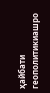ҳайбати геополитикиашро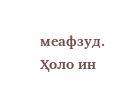меафзуд. Ҳоло ин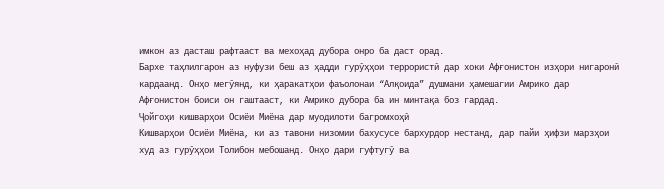имкон аз дасташ рафтааст ва мехоҳад дубора онро ба даст орад.
Бархе таҳлилгарон аз нуфузи беш аз ҳадди гурӯҳҳои террористӣ дар хоки Афғонистон изҳори нигаронӣ кардаанд. Онҳо мегӯянд, ки ҳаракатҳои фаъолонаи “Алқоида” душмани ҳамешагии Амрико дар Афғонистон боиси он гаштааст, ки Амрико дубора ба ин минтақа боз гардад.
Ҷойгоҳи кишварҳои Осиёи Миёна дар муодилоти багромхоҳӣ
Кишварҳои Осиёи Миёна, ки аз тавони низомии бахусусе бархурдор нестанд, дар пайи ҳифзи марзҳои худ аз гурӯҳҳои Толибон мебошанд. Онҳо дари гуфтугӯ ва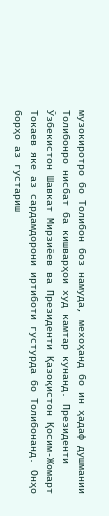музокиротро бо Толибон боз намуда, мехоҳанд бо ин ҳадаф душмании Толибонро нисбат ба кишварҳои худ камтар кунанд. Президенти Ӯзбекистон Шавкат Мирзиёев ва Президенти Қазоқистон Қосим-Жомарт Токаев яке аз сардамдорони иртиботи густурда бо Толибонанд. Онҳо борҳо аз густариш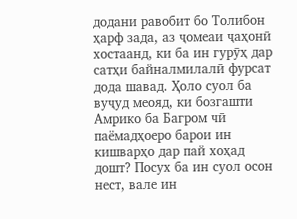додани равобит бо Толибон ҳарф зада, аз ҷомеаи ҷаҳонӣ хостаанд, ки ба ин гурӯҳ дар сатҳи байналмилалӣ фурсат дода шавад. Ҳоло суол ба вуҷуд меояд, ки бозгашти Амрико ба Багром чӣ паёмадҳоеро барои ин кишварҳо дар пай хоҳад дошт? Посух ба ин суол осон нест, вале ин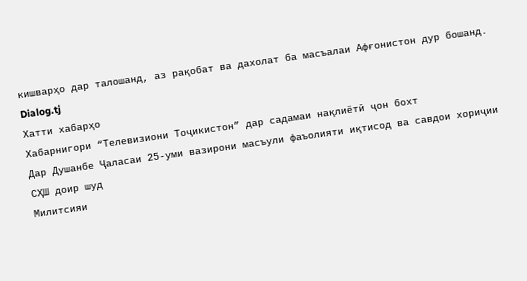кишварҳо дар талошанд, аз рақобат ва дахолат ба масъалаи Афғонистон дур бошанд.
Dialog.tj
Хатти хабарҳо
Хабарнигори “Телевизиони Тоҷикистон” дар садамаи нақлиётӣ ҷон бохт
Дар Душанбе Ҷаласаи 25-уми вазирони масъули фаъолияти иқтисод ва савдои хориҷии СҲШ доир шуд
Милитсияи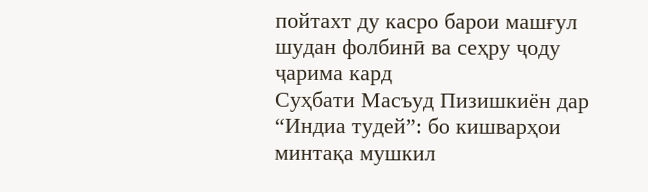пойтахт ду касро барои машғул шудан фолбинӣ ва сеҳру ҷоду ҷарима кард
Суҳбати Масъуд Пизишкиён дар “Индиа тудей”: бо кишварҳои минтақа мушкил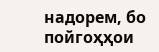надорем, бо пойгоҳҳои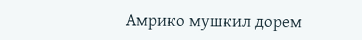Амрико мушкил дорем